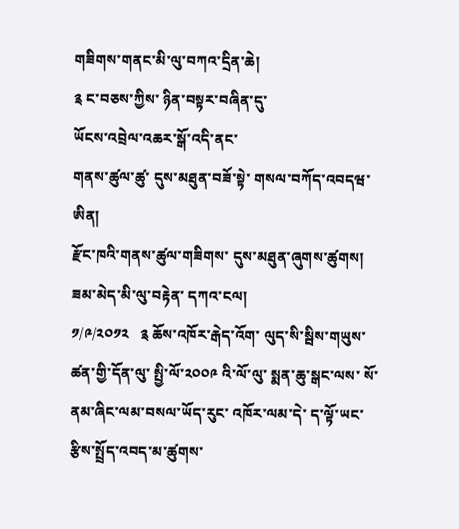གཟིགས་གནང་མི་ལུ་བཀའ་དྲིན་ཆེ།
༉ ང་བཅས་ཀྱིས་ ཉིན་བསྟར་བཞིན་དུ་
ཡོངས་འབྲེལ་འཆར་སྒོ་འདི་ནང་
གནས་ཚུལ་ཚུ་ དུས་མཐུན་བཟོ་སྟེ་ གསལ་བཀོད་འབདཝ་ཨིན།
རྫོང་ཁའི་གནས་ཚུལ་གཟིགས་ དུས་མཐུན་ཞུགས་ཚུགས།
ཟམ་མེད་མི་ལུ་བརྟེན་ དཀའ་ངལ།
༡/༩/༢༠༡༢   ༉ ཆོས་འཁོར་རྒེད་འོག་ ལུད་སི་སྦིས་གཡུས་ཚན་གྱི་དོན་ལུ་ སྤྱི་ལོ་༢༠༠༩ འི་ལོ་ལུ་ སྨན་ཆུ་སྒང་ལས་ སོ་ནམ་ཞིང་ལམ་བསལ་ཡོད་རུང་ འཁོར་ལམ་དེ་ ད་ལྟོ་ཡང་ རྩིས་སྤྲོད་འབད་མ་ཚུགས་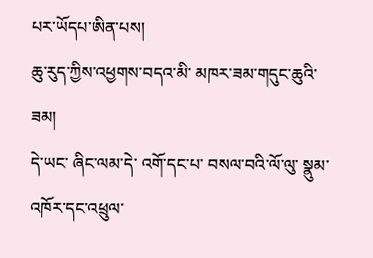པར་ཡོདཔ་ཨིན་པས།
ཆུ་རུད་ཀྱིས་འཕྱགས་བདའ་མི་ མཁར་ཟམ་གདུང་ཆུའི་ཟམ།
དེ་ཡང་ ཞིང་ལམ་དེ་ འགོ་དང་པ་ བསལ་བའི་ལོ་ལུ་ སྣུམ་འཁོར་དང་འཕྲུལ་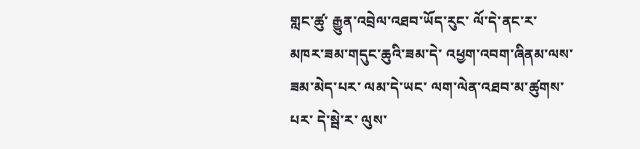གླང་ཚུ་ རྒྱུན་འབྲེལ་འཐབ་ཡོད་རུང་ ལོ་དེ་ནང་ར་  མཁར་ཟམ་གདུང་ཆུའི་ཟམ་དེ་ འཕྱག་འབག་ཞིནམ་ལས་ ཟམ་མེད་པར་ ལམ་དེ་ཡང་ ལག་ལེན་འཐབ་མ་ཚུགས་པར་ དེ་སྦེ་ར་ ལུས་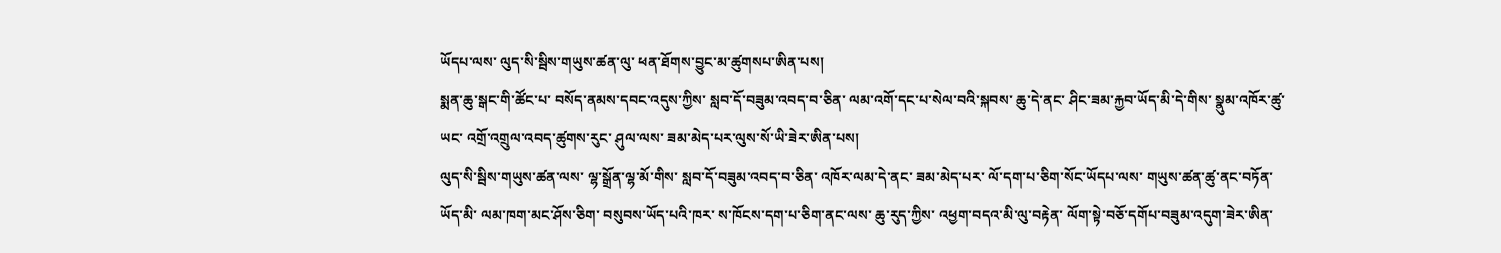ཡོདཔ་ལས་ ལུད་སི་སྦིས་གཡུས་ཚན་ལུ་ ཕན་ཐོགས་བྱུང་མ་ཚུགསཔ་ཨིན་པས།
སྨན་ཆུ་སྒང་གི་ཚོང་པ་ བསོད་ནམས་དབང་འདུས་ཀྱིས་ སླབ་དོ་བཟུམ་འབད་བ་ཅིན་ ལམ་འགོ་དང་པ་སེལ་བའི་སྐབས་ ཆུ་དེ་ནང་ ཤིང་ཟམ་རྐྱབ་ཡོད་མི་དེ་གིས་ སྣུམ་འཁོར་ཚུ་ཡང་ འགྲོ་འགྲུལ་འབད་ཚུགས་རུང་ ཤུལ་ལས་ ཟམ་མེད་པར་ལུས་སོ་ཡི་ཟེར་ཨིན་པས།
ལུད་སི་སྦིས་གཡུས་ཚན་ལས་ ལྷ་སྒྲོན་ལྷ་མོ་གིས་ སླབ་དོ་བཟུམ་འབད་བ་ཅིན་ འཁོར་ལམ་དེ་ནང་ ཟམ་མེད་པར་ ལོ་དག་པ་ཅིག་སོང་ཡོདཔ་ལས་ གཡུས་ཚན་ཚུ་ནང་བཏོན་ཡོད་མི་ ལམ་ཁག་མང་ཤོས་ཅིག་ བསུབས་ཡོད་པའི་ཁར་ ས་ཁོངས་དག་པ་ཅིག་ནང་ལས་ ཆུ་རུད་ཀྱིས་ འཕྱག་བདའ་མི་ལུ་བརྟེན་ ལོག་སྟེ་བཅོ་དགོཔ་བཟུམ་འདུག་ཟེར་ཨིན་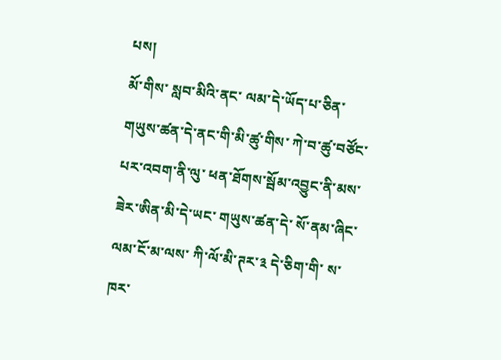པས།
མོ་གིས་ སླབ་མིའི་ནང་ ལམ་དེ་ཡོད་པ་ཅིན་ གཡུས་ཚན་དེ་ནང་གི་མི་ཚུ་གིས་ ཀེ་བ་ཚུ་བཙོང་པར་འབག་ནི་ལུ་ ཕན་ཐོགས་སྦོམ་འབྱུང་ནི་མས་ཟེར་ཨིན་མི་དེ་ཡང་ གཡུས་ཚན་དེ་ སོ་ནམ་ཞིང་ལམ་ངོ་མ་ལས་ ཀི་ལོ་མི་ཊར་༣ དེ་ཅིག་གི་ ས་ཁར་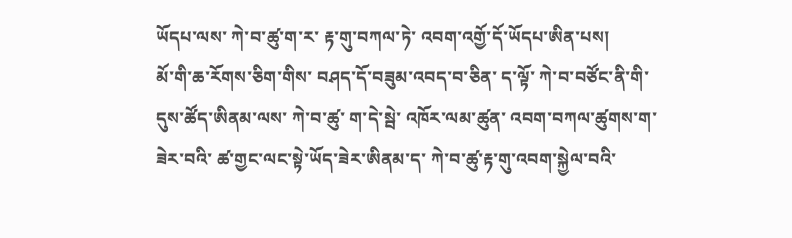ཡོདཔ་ལས་ ཀེ་བ་ཚུ་ག་ར་ རྟ་གུ་བཀལ་ཏེ་ འབག་འགྱོ་དོ་ཡོདཔ་ཨིན་པས།
མོ་གི་ཆ་རོགས་ཅིག་གིས་ བཤད་དོ་བཟུམ་འབད་བ་ཅིན་ ད་ལྟོ་ ཀེ་བ་བཙོང་ནི་གི་ དུས་ཚོད་ཨིནམ་ལས་ ཀེ་བ་ཚུ་ ག་དེ་སྦེ་ འཁོར་ལམ་ཚུན་ འབག་བཀལ་ཚུགས་ག་ཟེར་བའི་ ཚ་གྱང་ལང་སྟེ་ཡོད་ཟེར་ཨིནམ་ད་ ཀེ་བ་ཚུ་རྟ་གུ་འབག་སྐྱེལ་བའི་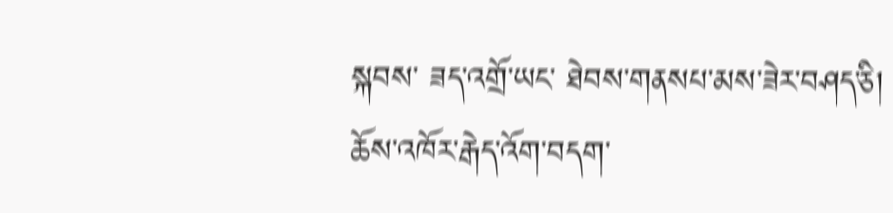སྐབས་ ཟད་འགྲོ་ཡང་ ཐེབས་གནསཔ་མས་ཟེར་བཤད་ཅི།
ཆོས་འཁོར་རྒེད་འོག་བདག་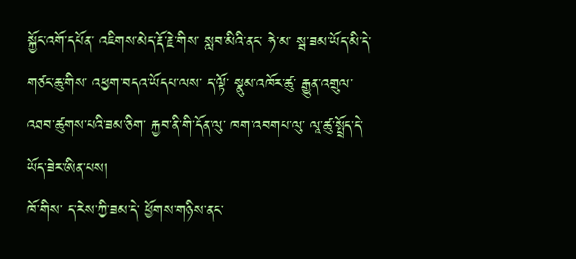སྐྱོང་འགོ་དཔོན་ འཇིགས་མེད་རྡོ་རྗེ་གིས་ སླབ་མིའི་ནང་ ཧེ་མ་ སྦ་ཟམ་ཡོད་མི་དེ་ གཙང་ཆུ་གིས་ འཕྱག་བདའ་ཡོདཔ་ལས་ ད་ལྟོ་ སྣུམ་འཁོར་ཚུ་ རྒྱུན་འགྲུལ་འཐབ་ཚུགས་པའི་ཟམ་ཅིག་ རྐྱབ་ནི་གི་དོན་ལུ་ ཁག་འབགཔ་ལུ་ ལཱ་ཚུ་སྤྲོད་དེ་ཡོད་ཟེར་ཨིན་པས།
ཁོ་གིས་ ད་རེས་ཀྱི་ཟམ་དེ་ ཕྱོགས་གཉིས་ནང་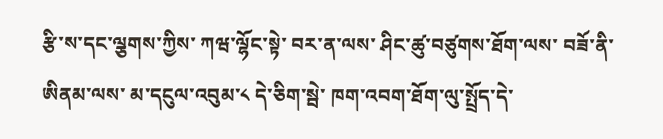རྩི་ས་དང་ལྕགས་ཀྱིས་ ཀཝ་ལྷོང་སྟེ་ བར་ན་ལས་ ཤིང་ཚུ་བཙུགས་ཐོག་ལས་ བཟོ་ནི་ཨིནམ་ལས་ མ་དངུལ་འབུམ་༨ དེ་ཅིག་སྦེ་ ཁག་འབག་ཐོག་ལུ་སྤྲོད་དེ་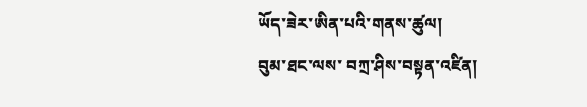ཡོད་ཟེར་ཨིན་པའི་གནས་ཚུལ།
བུམ་ཐང་ལས་ བཀྲ་ཤིས་བསྟན་འཛིན།